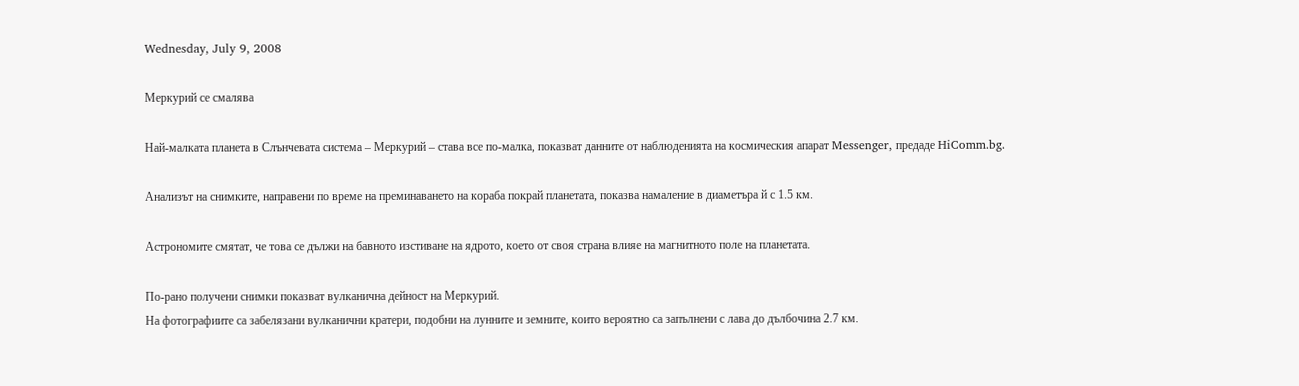Wednesday, July 9, 2008

Меркурий се смалява

Най-малката планета в Слънчевата система – Меркурий – става все по-малка, показват данните от наблюденията на космическия апарат Messenger, предаде HiComm.bg.

Анализът на снимките, направени по време на преминаването на кораба покрай планетата, показва намаление в диаметъра й с 1.5 км.

Астрономите смятат, че това се дължи на бавното изстиване на ядрото, което от своя страна влияе на магнитното поле на планетата.

По-рано получени снимки показват вулканична дейност на Меркурий.
На фотографиите са забелязани вулканични кратери, подобни на лунните и земните, които вероятно са запълнени с лава до дълбочина 2.7 км.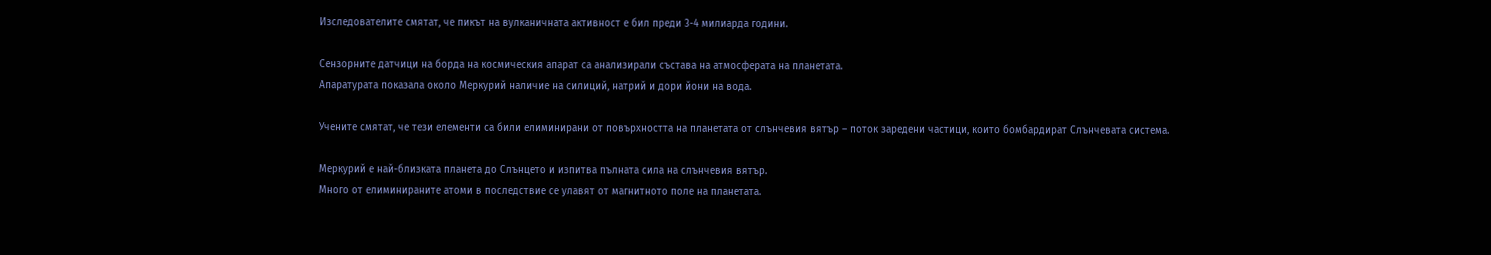Изследователите смятат, че пикът на вулканичната активност е бил преди 3-4 милиарда години.

Сензорните датчици на борда на космическия апарат са анализирали състава на атмосферата на планетата.
Апаратурата показала около Меркурий наличие на силиций, натрий и дори йони на вода.

Учените смятат, че тези елементи са били елиминирани от повърхността на планетата от слънчевия вятър – поток заредени частици, които бомбардират Слънчевата система.

Меркурий е най-близката планета до Слънцето и изпитва пълната сила на слънчевия вятър.
Много от елиминираните атоми в последствие се улавят от магнитното поле на планетата.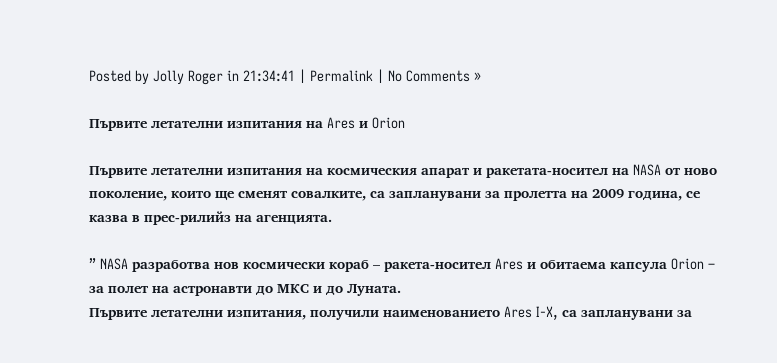Posted by Jolly Roger in 21:34:41 | Permalink | No Comments »

Първите летателни изпитания на Ares и Orion

Първите летателни изпитания на космическия апарат и ракетата-носител на NASA от ново поколение, които ще сменят совалките, са запланувани за пролетта на 2009 година, се казва в прес-рилийз на агенцията.

” NASA разработва нов космически кораб – ракета-носител Ares и обитаема капсула Orion – за полет на астронавти до МКС и до Луната.
Първите летателни изпитания, получили наименованието Ares I-X, са запланувани за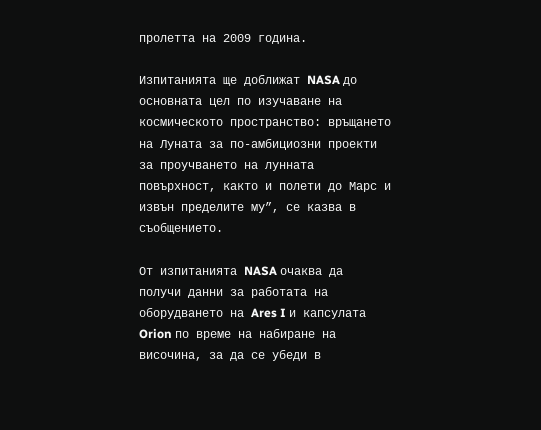пролетта на 2009 година.

Изпитанията ще доближат NASA до основната цел по изучаване на космическото пространство: връщането на Луната за по-амбициозни проекти за проучването на лунната повърхност, както и полети до Марс и извън пределите му”, се казва в съобщението.

От изпитанията NASA очаква да получи данни за работата на оборудването на Ares I и капсулата Orion по време на набиране на височина, за да се убеди в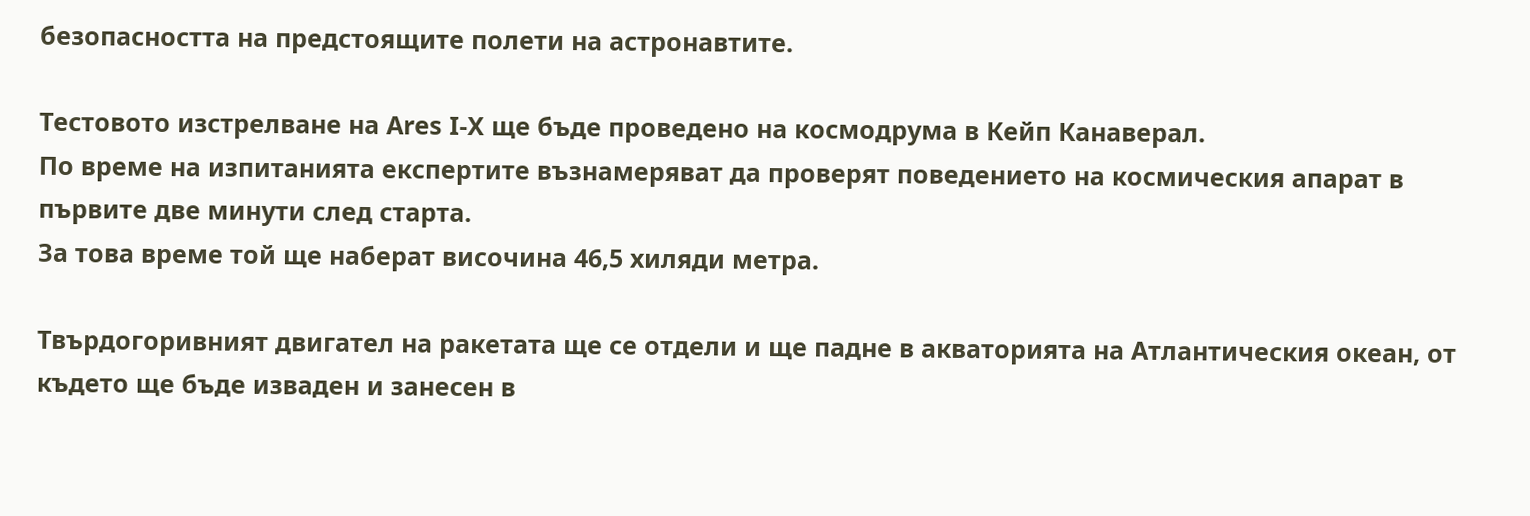безопасността на предстоящите полети на астронавтите.

Тестовото изстрелване на Ares I-X ще бъде проведено на космодрума в Кейп Канаверал.
По време на изпитанията експертите възнамеряват да проверят поведението на космическия апарат в първите две минути след старта.
За това време той ще наберат височина 46,5 хиляди метра.

Твърдогоривният двигател на ракетата ще се отдели и ще падне в акваторията на Атлантическия океан, от където ще бъде изваден и занесен в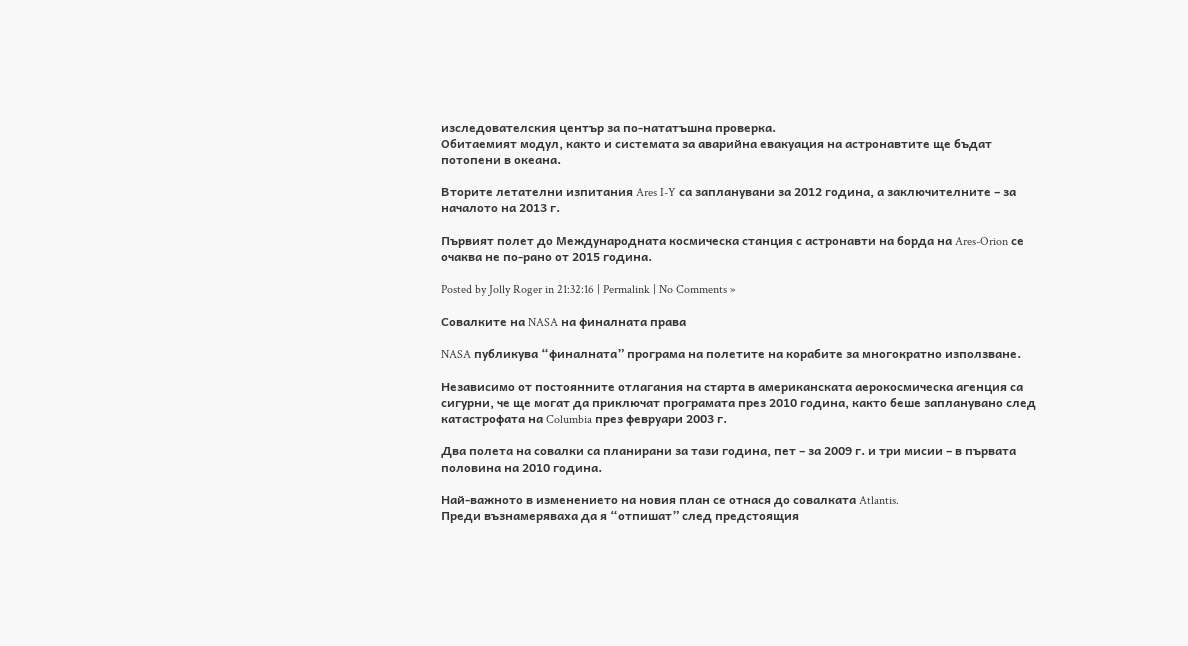изследователския център за по-нататъшна проверка.
Обитаемият модул, както и системата за аварийна евакуация на астронавтите ще бъдат потопени в океана.

Вторите летателни изпитания Ares I-Y са запланувани за 2012 година, а заключителните – за началото на 2013 г.

Първият полет до Международната космическа станция с астронавти на борда на Ares-Orion се очаква не по-рано от 2015 година.

Posted by Jolly Roger in 21:32:16 | Permalink | No Comments »

Совалките на NASA на финалната права

NASA публикува “финалната” програма на полетите на корабите за многократно използване.

Независимо от постоянните отлагания на старта в американската аерокосмическа агенция са сигурни, че ще могат да приключат програмата през 2010 година, както беше запланувано след катастрофата на Columbia през февруари 2003 г.

Два полета на совалки са планирани за тази година, пет – за 2009 г. и три мисии – в първата половина на 2010 година.

Най-важното в изменението на новия план се отнася до совалката Atlantis.
Преди възнамеряваха да я “отпишат” след предстоящия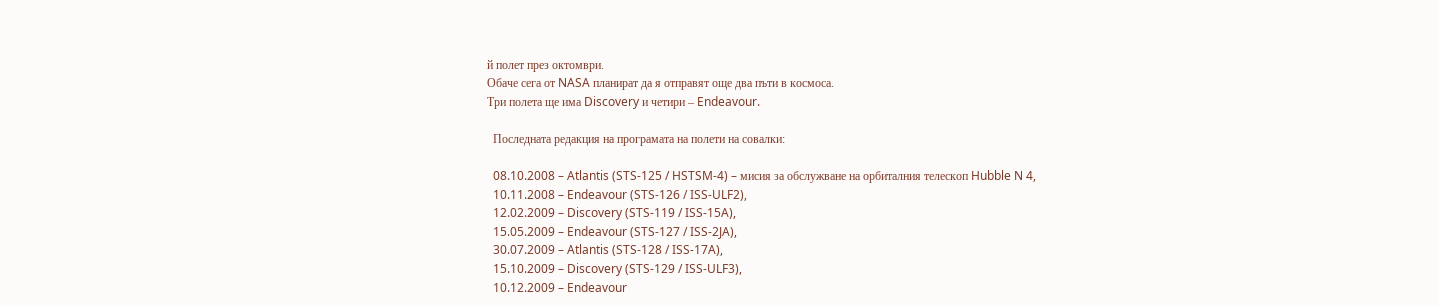й полет през октомври.
Обаче сега от NASA планират да я отправят още два пъти в космоса.
Три полета ще има Discovery и четири – Endeavour.

  Последната редакция на програмата на полети на совалки:

  08.10.2008 – Atlantis (STS-125 / HSTSM-4) – мисия за обслужване на орбиталния телескоп Hubble N 4,
  10.11.2008 – Endeavour (STS-126 / ISS-ULF2),
  12.02.2009 – Discovery (STS-119 / ISS-15A),
  15.05.2009 – Endeavour (STS-127 / ISS-2JA),
  30.07.2009 – Atlantis (STS-128 / ISS-17A),
  15.10.2009 – Discovery (STS-129 / ISS-ULF3),
  10.12.2009 – Endeavour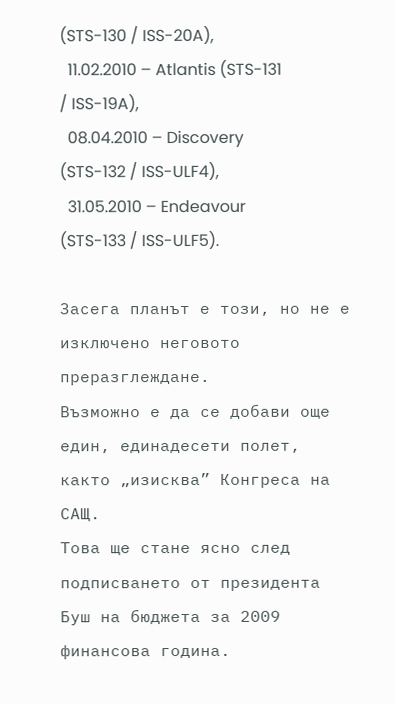(STS-130 / ISS-20A),
  11.02.2010 – Atlantis (STS-131 / ISS-19A),
  08.04.2010 – Discovery (STS-132 / ISS-ULF4),
  31.05.2010 – Endeavour (STS-133 / ISS-ULF5).

Засега планът е този, но не е изключено неговото преразглеждане.
Възможно е да се добави още един, единадесети полет, както „изисква” Конгреса на САЩ.
Това ще стане ясно след подписването от президента Буш на бюджета за 2009 финансова година.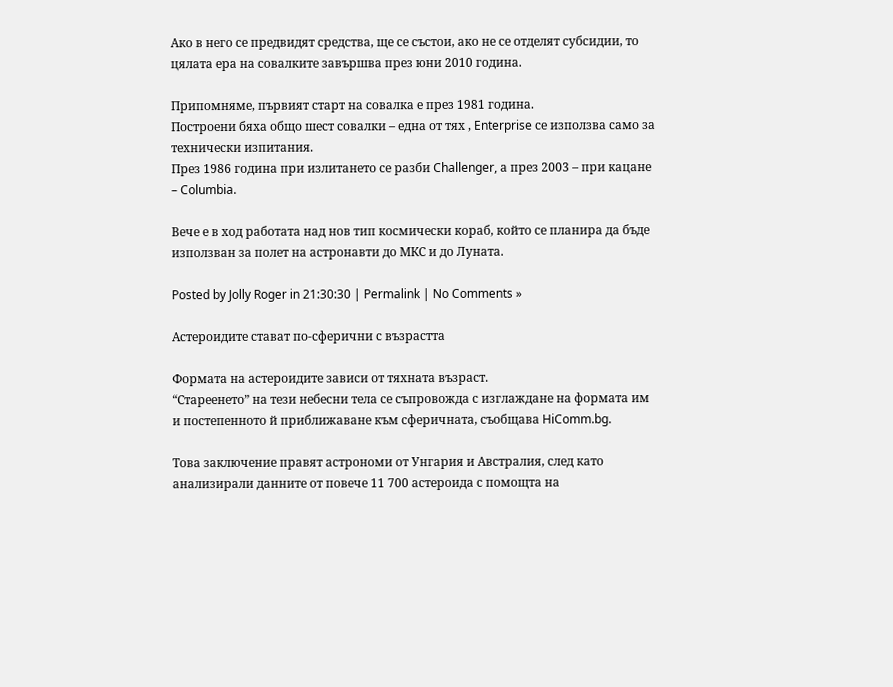Ако в него се предвидят средства, ще се състои, ако не се отделят субсидии, то цялата ера на совалките завършва през юни 2010 година.

Припомняме, първият старт на совалка е през 1981 година.
Построени бяха общо шест совалки – една от тях , Enterprise се използва само за технически изпитания.
През 1986 година при излитането се разби Challenger, а през 2003 – при кацане – Columbia.

Вече е в ход работата над нов тип космически кораб, който се планира да бъде използван за полет на астронавти до МКС и до Луната.

Posted by Jolly Roger in 21:30:30 | Permalink | No Comments »

Астероидите стават по-сферични с възрастта

Формата на астероидите зависи от тяхната възраст.
“Стареенето” на тези небесни тела се съпровожда с изглаждане на формата им и постепенното й приближаване към сферичната, съобщава HiComm.bg.

Това заключение правят астрономи от Унгария и Австралия, след като анализирали данните от повече 11 700 астероида с помощта на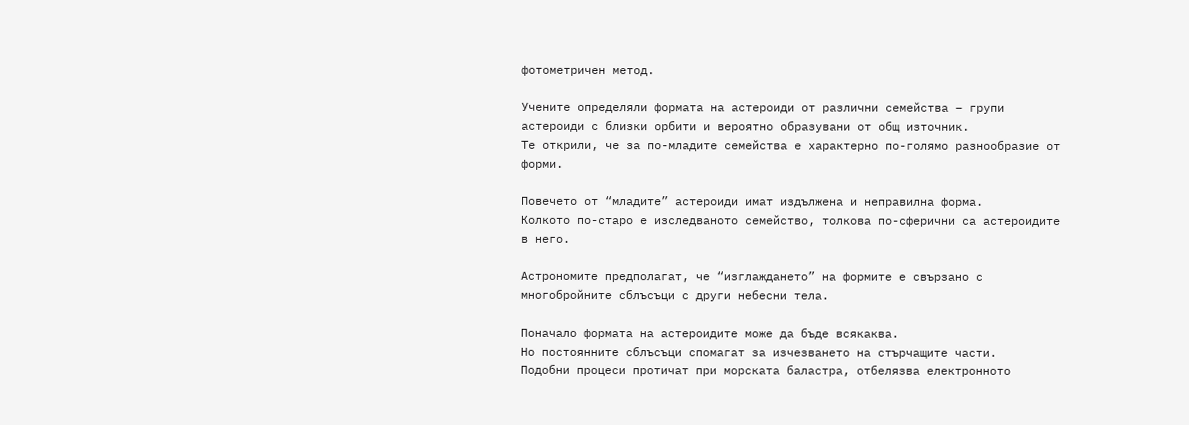фотометричен метод.

Учените определяли формата на астероиди от различни семейства – групи астероиди с близки орбити и вероятно образувани от общ източник.
Те открили, че за по-младите семейства е характерно по-голямо разнообразие от форми.

Повечето от “младите” астероиди имат издължена и неправилна форма.
Колкото по-старо е изследваното семейство, толкова по-сферични са астероидите в него.

Астрономите предполагат, че “изглаждането” на формите е свързано с многобройните сблъсъци с други небесни тела.

Поначало формата на астероидите може да бъде всякаква.
Но постоянните сблъсъци спомагат за изчезването на стърчащите части.
Подобни процеси протичат при морската баластра, отбелязва електронното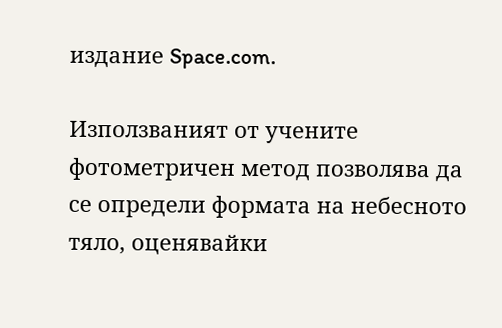издание Space.com.

Използваният от учените фотометричен метод позволява да се определи формата на небесното тяло, оценявайки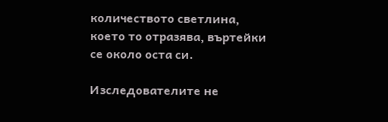количеството светлина, което то отразява, въртейки се около оста си.

Изследователите не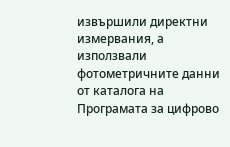извършили директни измервания, а използвали фотометричните данни от каталога на Програмата за цифрово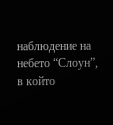наблюдение на небето “Слоун”, в който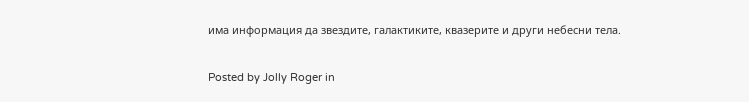има информация да звездите, галактиките, квазерите и други небесни тела.

Posted by Jolly Roger in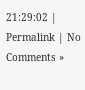21:29:02 | Permalink | No Comments »